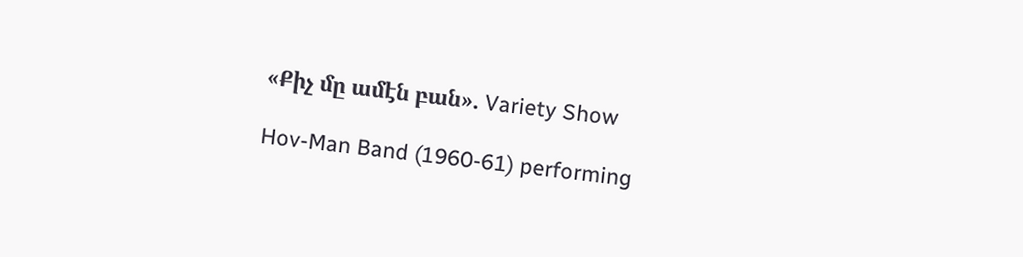«Քիչ մը ամէն բան». Variety Show

Hov-Man Band (1960-61) performing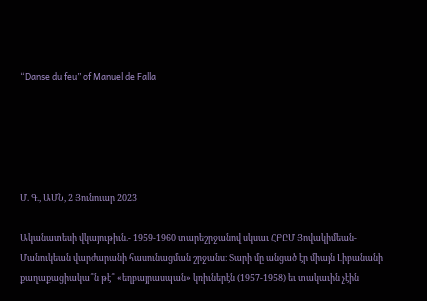“Danse du feu” of Manuel de Falla





Մ. Գ., ԱՄՆ, 2 Յունուար 2023

Ականատեսի վկայութիւն.- 1959-1960 տարեշրջանով սկսաւ ՀԲԸՄ Յովակիմեան-Մանուկեան վարժարանի հասունացման շրջանս։ Տարի մը անցած էր միայն Լիբանանի քաղաքացիակա՞ն թէ՞ «եղբայրասպան» կռիւներէն (1957-1958) եւ տակաւին չէին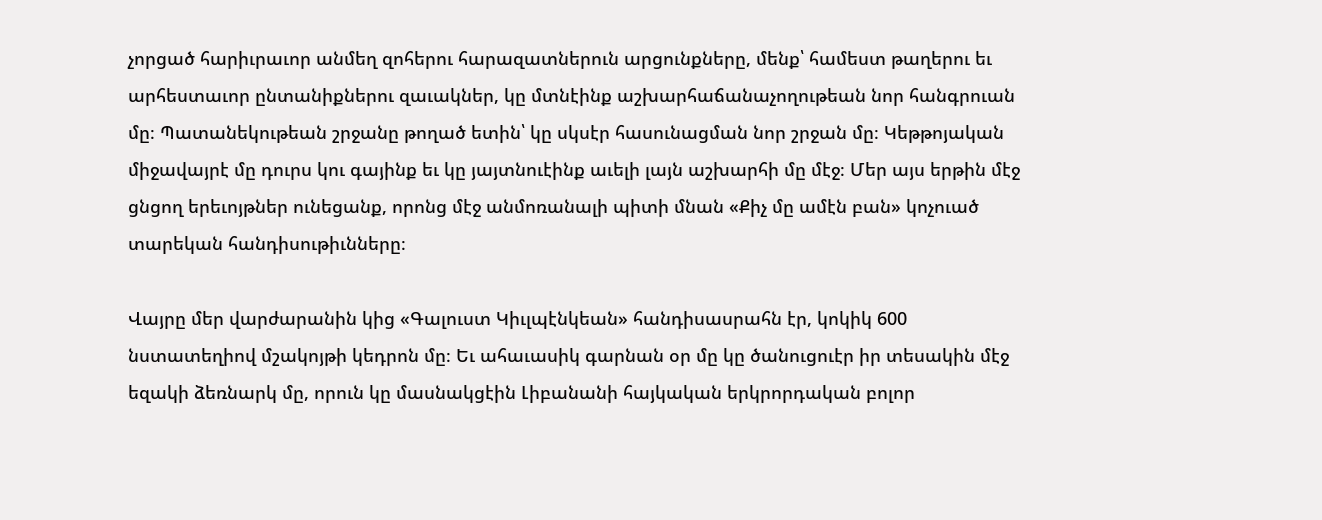չորցած հարիւրաւոր անմեղ զոհերու հարազատներուն արցունքները, մենք՝ համեստ թաղերու եւ արհեստաւոր ընտանիքներու զաւակներ, կը մտնէինք աշխարհաճանաչողութեան նոր հանգրուան մը։ Պատանեկութեան շրջանը թողած ետին՝ կը սկսէր հասունացման նոր շրջան մը։ Կեթթոյական միջավայրէ մը դուրս կու գայինք եւ կը յայտնուէինք աւելի լայն աշխարհի մը մէջ։ Մեր այս երթին մէջ ցնցող երեւոյթներ ունեցանք, որոնց մէջ անմոռանալի պիտի մնան «Քիչ մը ամէն բան» կոչուած տարեկան հանդիսութիւնները։

Վայրը մեր վարժարանին կից «Գալուստ Կիւլպէնկեան» հանդիսասրահն էր, կոկիկ 600 նստատեղիով մշակոյթի կեդրոն մը։ Եւ ահաւասիկ գարնան օր մը կը ծանուցուէր իր տեսակին մէջ եզակի ձեռնարկ մը, որուն կը մասնակցէին Լիբանանի հայկական երկրորդական բոլոր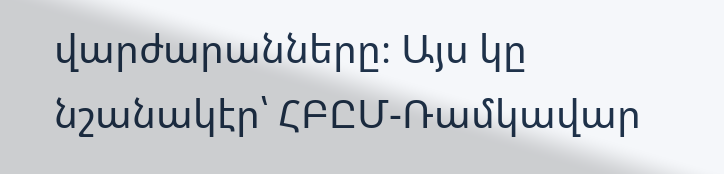վարժարանները։ Այս կը նշանակէր՝ ՀԲԸՄ-Ռամկավար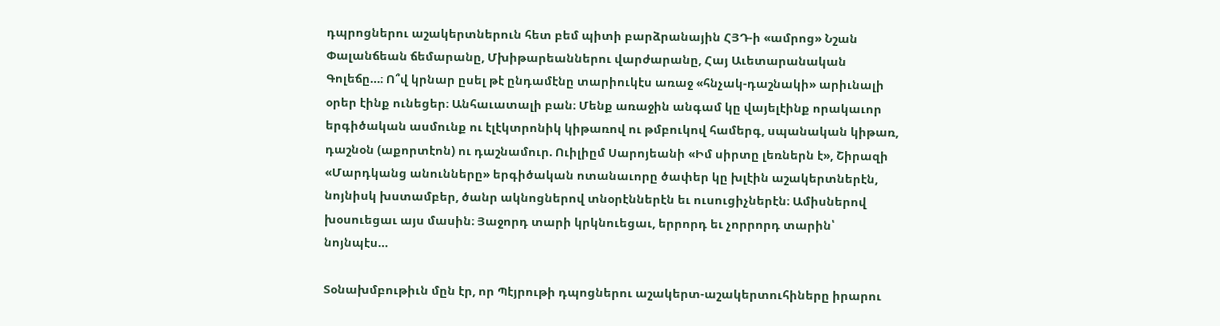դպրոցներու աշակերտներուն հետ բեմ պիտի բարձրանային ՀՅԴ-ի «ամրոց» Նշան Փալանճեան ճեմարանը, Մխիթարեաններու վարժարանը, Հայ Աւետարանական Գոլեճը…։ Ո՞վ կրնար ըսել թէ ընդամէնը տարիուկէս առաջ «հնչակ-դաշնակի» արիւնալի օրեր էինք ունեցեր։ Անհաւատալի բան։ Մենք առաջին անգամ կը վայելէինք որակաւոր երգիծական ասմունք ու էլէկտրոնիկ կիթառով ու թմբուկով համերգ, սպանական կիթառ, դաշնօն (աքորտէոն) ու դաշնամուր. Ուիլիըմ Սարոյեանի «Իմ սիրտը լեռներն է», Շիրազի «Մարդկանց անունները» երգիծական ոտանաւորը ծափեր կը խլէին աշակերտներէն, նոյնիսկ խստամբեր, ծանր ակնոցներով տնօրէններէն եւ ուսուցիչներէն։ Ամիսներով խօսուեցաւ այս մասին։ Յաջորդ տարի կրկնուեցաւ, երրորդ եւ չորրորդ տարին՝ նոյնպէս…

Տօնախմբութիւն մըն էր, որ Պէյրութի դպոցներու աշակերտ-աշակերտուհիները իրարու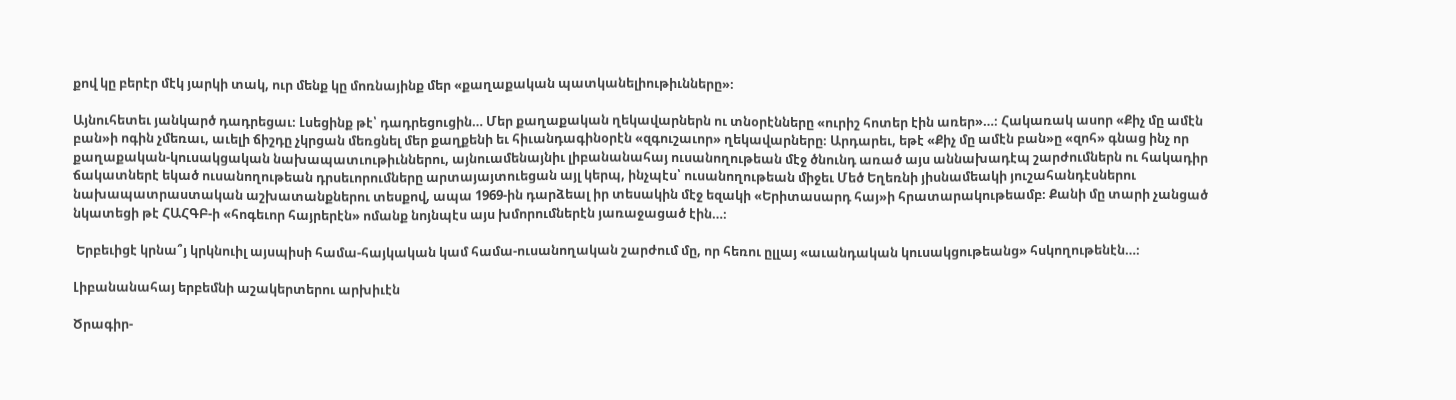քով կը բերէր մէկ յարկի տակ, ուր մենք կը մոռնայինք մեր «քաղաքական պատկանելիութիւնները»։

Այնուհետեւ յանկարծ դադրեցաւ։ Լսեցինք թէ՝ դադրեցուցին… Մեր քաղաքական ղեկավարներն ու տնօրէնները «ուրիշ հոտեր էին առեր»…։ Հակառակ ասոր «Քիչ մը ամէն բան»ի ոգին չմեռաւ, աւելի ճիշդը չկրցան մեռցնել մեր քաղքենի եւ հիւանդագինօրէն «զգուշաւոր» ղեկավարները։ Արդարեւ, եթէ «Քիչ մը ամէն բան»ը «զոհ» գնաց ինչ որ քաղաքական-կուսակցական նախապատւութիւններու, այնուամենայնիւ լիբանանահայ ուսանողութեան մէջ ծնունդ առած այս աննախադէպ շարժումներն ու հակադիր ճակատներէ եկած ուսանողութեան դրսեւորումները արտայայտուեցան այլ կերպ, ինչպէս՝ ուսանողութեան միջեւ Մեծ Եղեռնի յիսնամեակի յուշահանդէսներու նախապատրաստական աշխատանքներու տեսքով, ապա 1969-ին դարձեալ իր տեսակին մէջ եզակի «Երիտասարդ հայ»ի հրատարակութեամբ։ Քանի մը տարի չանցած նկատեցի թէ ՀԱՀԳԲ-ի «հոգեւոր հայրերէն» ոմանք նոյնպէս այս խմորումներէն յառաջացած էին…։

 Երբեւիցէ կրնա՞յ կրկնուիլ այսպիսի համա-հայկական կամ համա-ուսանողական շարժում մը, որ հեռու ըլլայ «աւանդական կուսակցութեանց» հսկողութենէն…։

Լիբանանահայ երբեմնի աշակերտերու արխիւէն

Ծրագիր-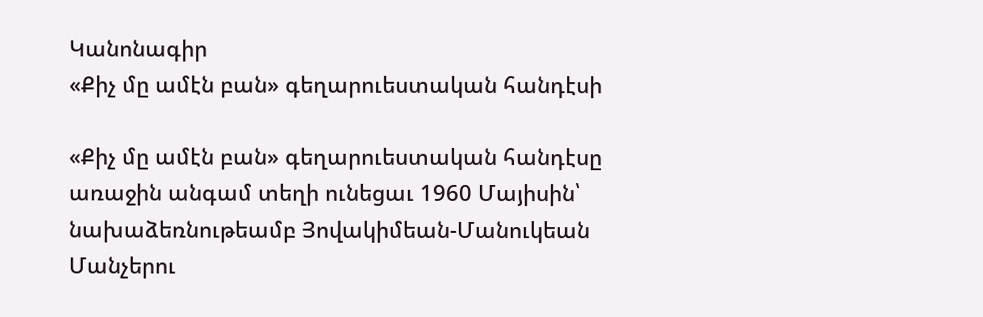Կանոնագիր
«Քիչ մը ամէն բան» գեղարուեստական հանդէսի

«Քիչ մը ամէն բան» գեղարուեստական հանդէսը առաջին անգամ տեղի ունեցաւ 1960 Մայիսին՝ նախաձեռնութեամբ Յովակիմեան-Մանուկեան Մանչերու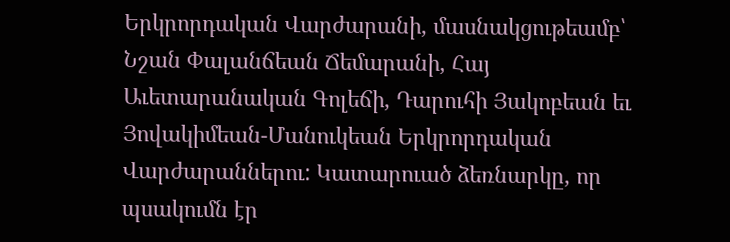Երկրորդական Վարժարանի, մասնակցութեամբ՝ Նշան Փալանճեան Ճեմարանի, Հայ Աւետարանական Գոլեճի, Դարուհի Յակոբեան եւ Յովակիմեան-Մանուկեան Երկրորդական Վարժարաններու: Կատարուած ձեռնարկը, որ պսակումն էր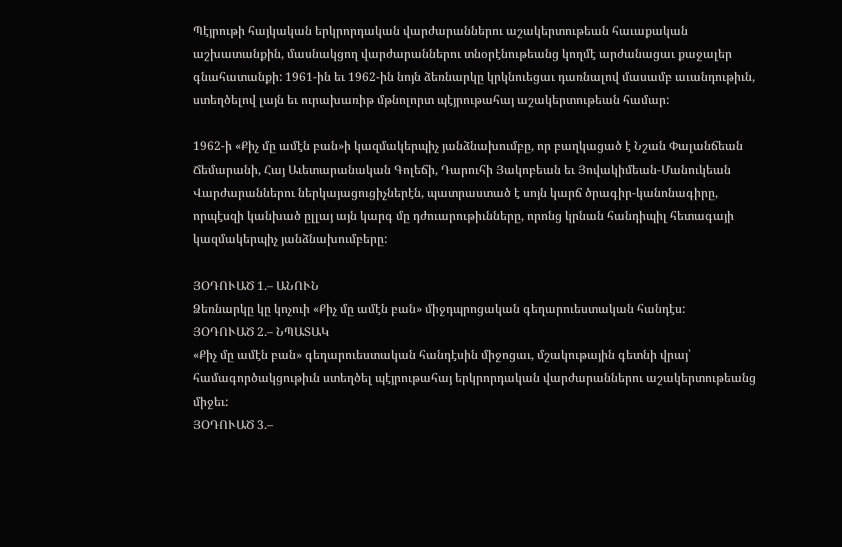Պէյրութի հայկական երկրորդական վարժարաններու աշակերտութեան հաւաքական աշխատանքին, մասնակցող վարժարաններու տնօրէնութեանց կողմէ արժանացաւ քաջալեր գնահատանքի: 1961-ին եւ 1962-ին նոյն ձեռնարկը կրկնուեցաւ դառնալով մասամբ աւանդութիւն, ստեղծելով լայն եւ ուրախառիթ մթնոլորտ պէյրութահայ աշակերտութեան համար:

1962-ի «Քիչ մը ամէն բան»ի կազմակերպիչ յանձնախումբը, որ բաղկացած է Նշան Փալանճեան Ճեմարանի, Հայ Աւետարանական Գոլեճի, Դարուհի Յակոբեան եւ Յովակիմեան-Մանուկեան Վարժարաններու ներկայացուցիչներէն, պատրաստած է սոյն կարճ ծրագիր-կանոնագիրը, որպէսզի կանխած ըլլայ այն կարգ մը դժուարութիւնները, որոնց կրնան հանդիպիլ հետագայի կազմակերպիչ յանձնախումբերը:

ՅՕԴՈՒԱԾ 1.– ԱՆՈՒՆ
Ձեռնարկը կը կոչուի «Քիչ մը ամէն բան» միջդպրոցական գեղարուեստական հանդէս:
ՅՕԴՈՒԱԾ 2.– ՆՊԱՏԱԿ
«Քիչ մը ամէն բան» գեղարուեստական հանդէսին միջոցաւ, մշակութային գետնի վրայ՝ համագործակցութիւն ստեղծել պէյրութահայ երկրորդական վարժարաններու աշակերտութեանց միջեւ:
ՅՕԴՈՒԱԾ 3.–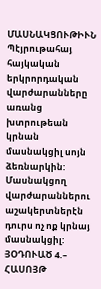ՄԱՍՆԱԿՑՈՒԹԻՒՆ
Պէյրութահայ հայկական երկրորդական վարժարանները առանց խտրութեան կրնան մասնակցիլ սոյն ձեռնարկին: Մասնակցող վարժարաններու աշակերտներէն դուրս ոչ ոք կրնայ մասնակցիլ:
ՅՕԴՈՒԱԾ 4.– ՀԱՍՈՅԹ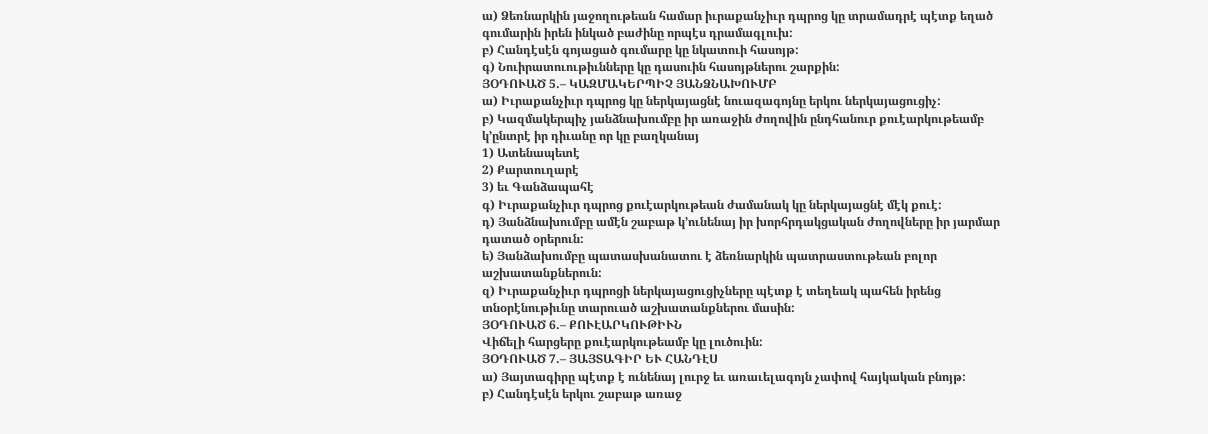ա) Ձեռնարկին յաջողութեան համար իւրաքանչիւր դպրոց կը տրամադրէ պէտք եղած գումարին իրեն ինկած բաժինը որպէս դրամագլուխ:
բ) Հանդէսէն գոյացած գումարը կը նկատուի հասոյթ:
գ) Նուիրատուութիւնները կը դասուին հասոյթներու շարքին:
ՅՕԴՈՒԱԾ 5.– ԿԱԶՄԱԿԵՐՊԻՉ ՅԱՆՁՆԱԽՈՒՄԲ
ա) Իւրաքանչիւր դպրոց կը ներկայացնէ նուազագոյնը երկու ներկայացուցիչ:
բ) Կազմակերպիչ յանձնախումբը իր առաջին ժողովին ընդհանուր քուէարկութեամբ կ’ընտրէ իր դիւանը որ կը բաղկանայ
1) Ատենապետէ
2) Քարտուղարէ
3) եւ Գանձապահէ
գ) Իւրաքանչիւր դպրոց քուէարկութեան ժամանակ կը ներկայացնէ մէկ քուէ:
դ) Յանձնախումբը ամէն շաբաթ կ’ունենայ իր խորհրդակցական ժողովները իր յարմար դատած օրերուն:
ե) Յանձախումբը պատասխանատու է ձեռնարկին պատրաստութեան բոլոր աշխատանքներուն:
զ) Իւրաքանչիւր դպրոցի ներկայացուցիչները պէտք է տեղեակ պահեն իրենց տնօրէնութիւնը տարուած աշխատանքներու մասին:
ՅՕԴՈՒԱԾ 6.– ՔՈՒԷԱՐԿՈՒԹԻՒՆ
Վիճելի հարցերը քուէարկութեամբ կը լուծուին:
ՅՕԴՈՒԱԾ 7.– ՅԱՅՏԱԳԻՐ ԵՒ ՀԱՆԴԷՍ
ա) Յայտագիրը պէտք է ունենայ լուրջ եւ առաւելագոյն չափով հայկական բնոյթ:
բ) Հանդէսէն երկու շաբաթ առաջ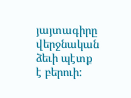յայտագիրը վերջնական ձեւի պէտք է բերուի: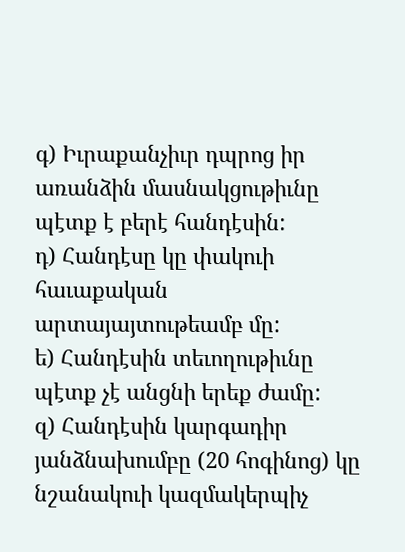գ) Իւրաքանչիւր դպրոց իր առանձին մասնակցութիւնը պէտք է բերէ հանդէսին:
դ) Հանդէսը կը փակուի հաւաքական արտայայտութեամբ մը:
ե) Հանդէսին տեւողութիւնը պէտք չէ անցնի երեք ժամը:
զ) Հանդէսին կարգադիր յանձնախումբը (20 հոգինոց) կը նշանակուի կազմակերպիչ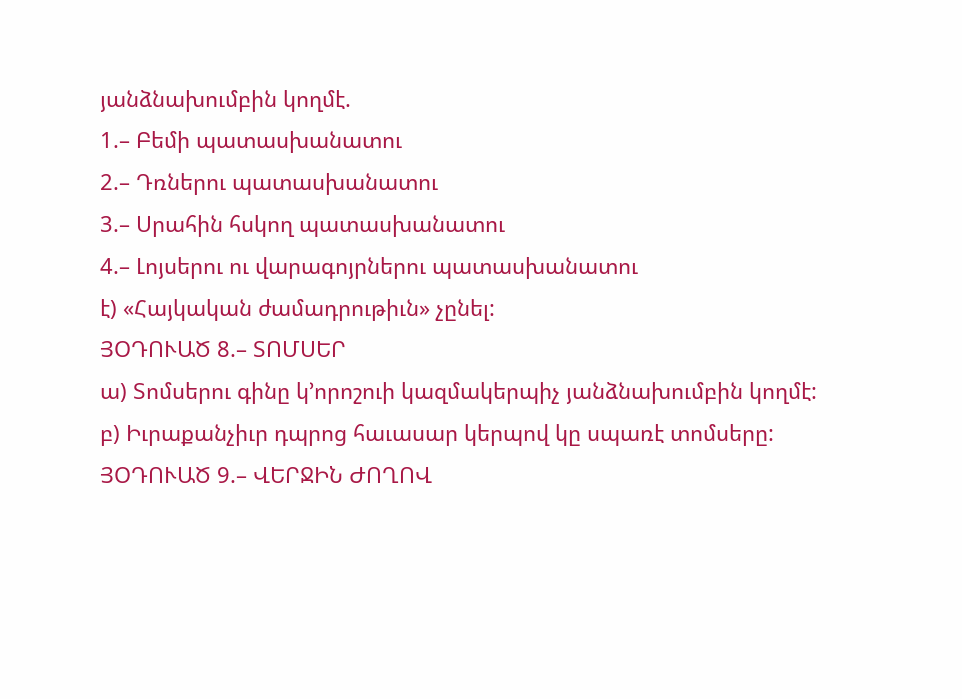յանձնախումբին կողմէ.
1.– Բեմի պատասխանատու
2.– Դռներու պատասխանատու
3.– Սրահին հսկող պատասխանատու
4.– Լոյսերու ու վարագոյրներու պատասխանատու
է) «Հայկական ժամադրութիւն» չընել:
ՅՕԴՈՒԱԾ 8.– ՏՈՄՍԵՐ
ա) Տոմսերու գինը կ’որոշուի կազմակերպիչ յանձնախումբին կողմէ:
բ) Իւրաքանչիւր դպրոց հաւասար կերպով կը սպառէ տոմսերը:
ՅՕԴՈՒԱԾ 9.– ՎԵՐՋԻՆ ԺՈՂՈՎ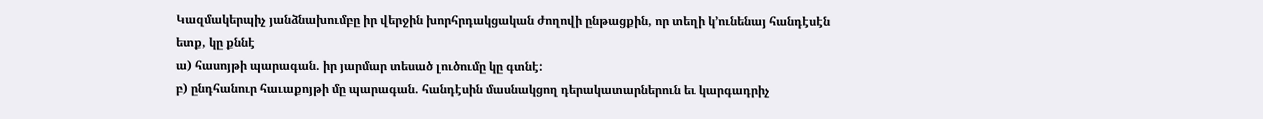Կազմակերպիչ յանձնախումբը իր վերջին խորհրդակցական ժողովի ընթացքին, որ տեղի կ’ունենայ հանդէսէն ետք, կը քննէ
ա) հասոյթի պարագան. իր յարմար տեսած լուծումը կը գտնէ:
բ) ընդհանուր հաւաքոյթի մը պարագան. հանդէսին մասնակցող դերակատարներուն եւ կարգադրիչ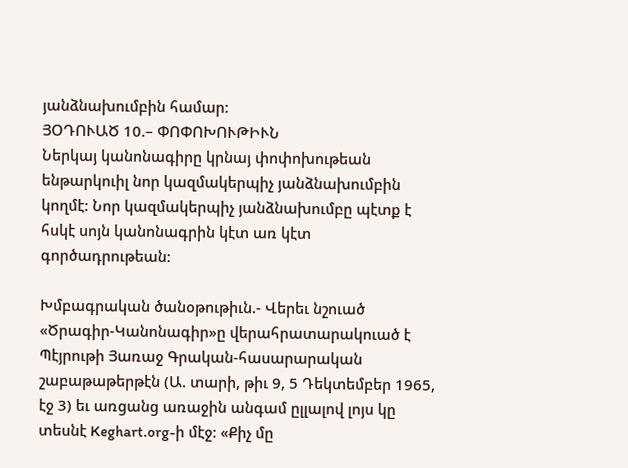յանձնախումբին համար:
ՅՕԴՈՒԱԾ 10.– ՓՈՓՈԽՈՒԹԻՒՆ
Ներկայ կանոնագիրը կրնայ փոփոխութեան ենթարկուիլ նոր կազմակերպիչ յանձնախումբին կողմէ: Նոր կազմակերպիչ յանձնախումբը պէտք է հսկէ սոյն կանոնագրին կէտ առ կէտ գործադրութեան:

Խմբագրական ծանօթութիւն.- Վերեւ նշուած «Ծրագիր-Կանոնագիր»ը վերահրատարակուած է Պէյրութի Յառաջ Գրական-հասարարական շաբաթաթերթէն (Ա. տարի, թիւ 9, 5 Դեկտեմբեր 1965, էջ 3) եւ առցանց առաջին անգամ ըլլալով լոյս կը տեսնէ Keghart.org-ի մէջ: «Քիչ մը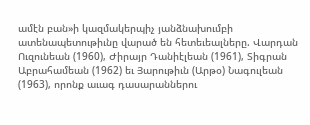ամէն բան»ի կազմակերպիչ յանձնախումբի ատենապետութիւնը վարած են հետեւեալները. Վարդան Ուզունեան (1960), Ժիրայր Դանիէլեան (1961), Տիգրան Աբրահամեան (1962) եւ Յարութիւն (Արթօ) Նագուլեան (1963), որոնք աւագ դասարաններու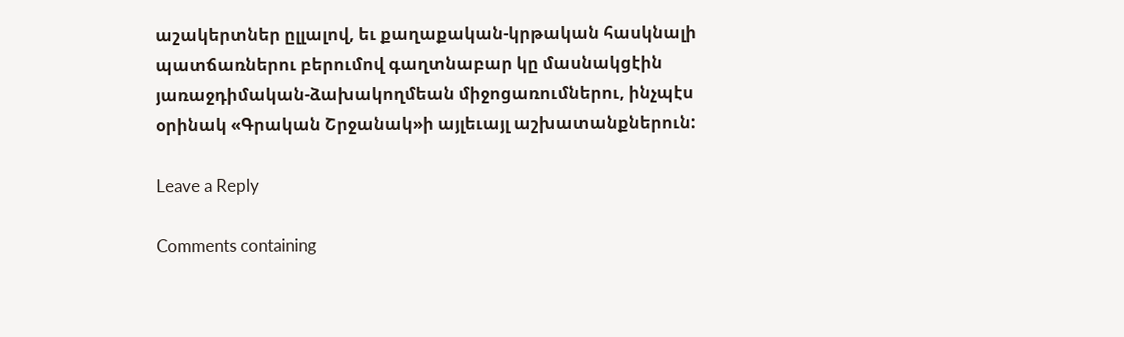աշակերտներ ըլլալով, եւ քաղաքական-կրթական հասկնալի պատճառներու բերումով գաղտնաբար կը մասնակցէին յառաջդիմական-ձախակողմեան միջոցառումներու, ինչպէս օրինակ «Գրական Շրջանակ»ի այլեւայլ աշխատանքներուն:

Leave a Reply

Comments containing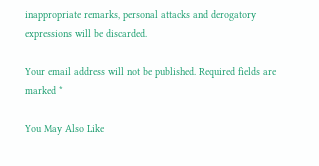inappropriate remarks, personal attacks and derogatory expressions will be discarded.

Your email address will not be published. Required fields are marked *

You May Also Like